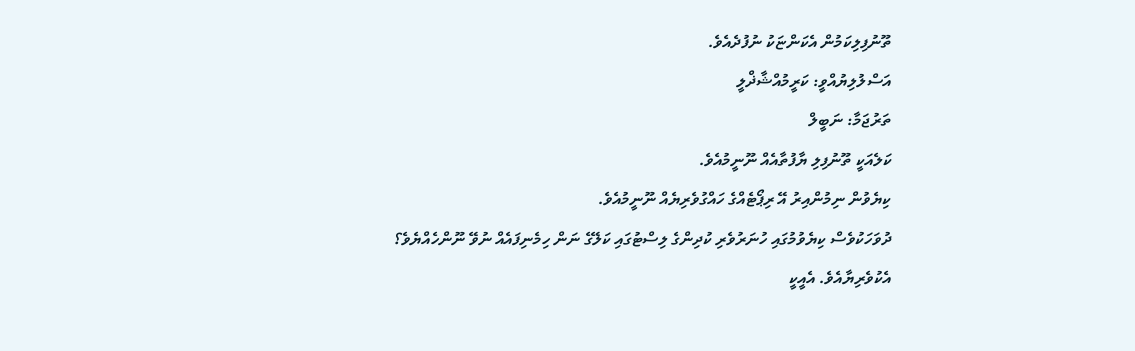ތޫނުފިލިކަމުން އެކަންޏަކު ނުފުދެއެވެ.
އަސްލުލިޔުއްވީ: ކަރީމުއްޝާޛްލީ
ތަރުޖަމާ: ނަބީލް
ކަލެއަކީ ތޫނުފިލި ޔާފުތާއެއް ނޫނީމުއެވެ.
ކިޔެވުން ނިމުންއިރު އޭ ރިޕޯޓެއްގެ ހައްގުވެރިޔެއް ނޫނީމުއެވެ.
ދުވަހަކުވެސް ކިޔެވުމުގައި ހުނަރުވެރި ކުދިންގެ ލިސްޓުގައި ކަލޭގެ ނަން ހިމެނިފައެއް ނުވޭ ނޫންހެއްޔެވެ؟
އެކުވެރިޔާއެވެ. އެއީކީ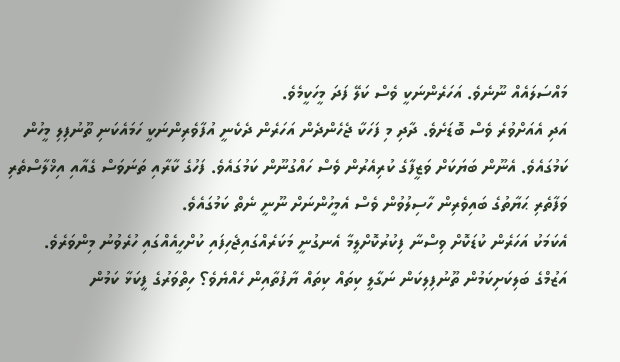މައްސަލައެއް ނޫނެވެ. އަހަރެންނަކީ ވެސް ކަލޭ ފަދަ މީހަކީމެވެ.
އަދި އެއަށްވުރެ ވެސް ބޮޑަށެވެ. ދާދި މި ފަހަކާ ޖެހެންދެން އަހަރެން ދެކެނީ އުފާވެރިންނަކީ ހަމައެކަނި ތޫނުފިލި މީހުން ކަމުގައެވެ. އެނޫން ބަޔަކަށް ވަޒީފާގެ ކުރިއެރުން ވެސް ހައްގުނޫން ކަމުގައެވެ. ފަހުގެ ކާރާއި ތަނަވަސް ގެއާއި އިޚްލާސްތެރި ވަފާތެރި ޙަޔާތުގެ ބައިވެރިން ހާސިލުވުން ވެސް އެމީހުންނަށް ނޫނީ ނެތް ކަމުގައެވެ.
އެކަމަކު އަހަރެން ކުޑަކޮށް ވިސްނާ ފިކުރުކޮށްލީމާ އެނގުނީ މަކަރެއްގައިޖެހިފައި ކުށްހީއެއްގައި ހުރެވުނު މިންވަރެވެ.
އަޒުމްގެ ބަލިކަށިކަމުން ތޫނުފިލިކަން ނަގާލީ ކިތައް ކިތައް ޔާފުތާއިން ހެއްޔެވެ؟ ހިތްވަރުގެ ފީކަޅާ ކަމުން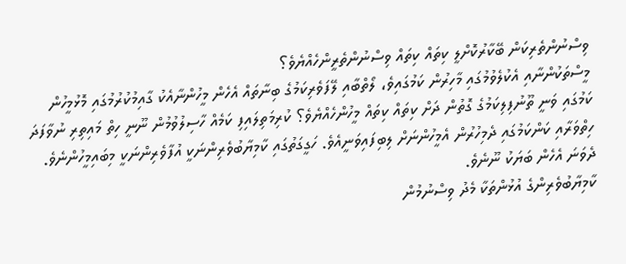ވިސްނުންތެރިކަން ބޭކާރުކޮށްލީ ކިތައް ކިތައް ވިސްނުންތެރީންހެއްޔެވެ؟
މީސްތަކުންނާއި އެކުލެވުމުގައި މާހިރުން ކަމުގައިވެ، ލޯތްބާއި ލޭފަވެރިކަމުގެ ބިނާތައް އެހެން މީހުންނާއެކު ގާއިމުކުރުމުގައި މޮޅުމީހުން ކަމުގައި ވަނީ ތޫނުފިލިކަމުގެ ގޮތުން ދަށް ކިތައް ކިތައް މީހުންހެއްޔެވެ؟ ކުރިމަތިލައިފި ކަމެއް ހާސިލުވުމުން ނޫނީ ހިތް މައިތިރި ނުވާފަދަ ހިތްވަރާއި ކަންކަމުގައި ދެމިހުރުން އެމީހުންނަށް ލިބިފައިވަނީއެވެ. ހަގީގަތުގައި ކާމިޔާބުވެރިންނަކީ އުފާވެރިންނަކީ މިބައިމީހުންނެވެ. ދެވަނަ އެހެން ބަޔަކު ނޫނެވެ.
ކާމިޔާބުވެރިންގެ އުޅުންތަކާ މެދު ވިސްނުމުން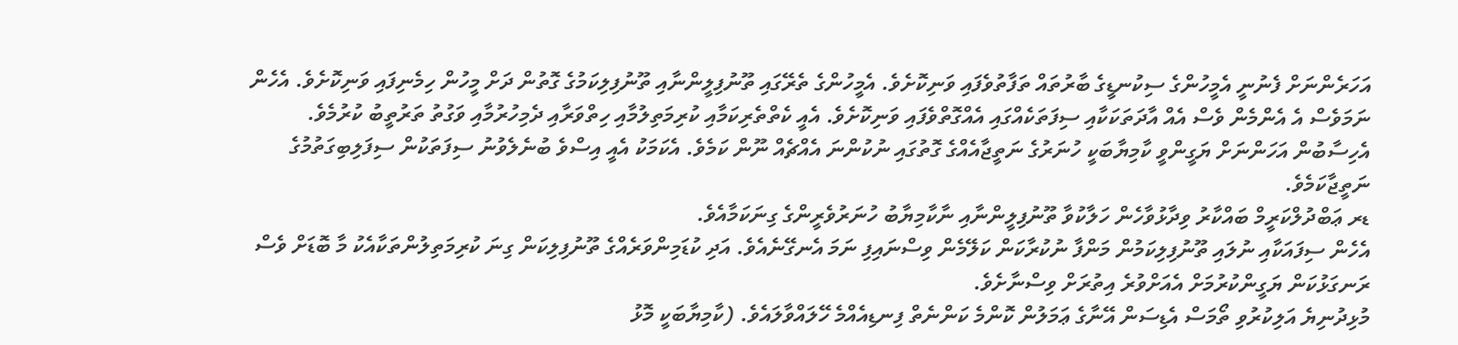އަހަރެންނަށް ފެނުނީ އެމީހުންގެ ސިކުނޑީގެ ބާރުތައް ތަފާތުވެފައި ވަނިކޮށެވެ. އެމީހުންގެ ތެރޭގައި ތޫނުފިލީންނާއި ތޫނުފިލިކަމުގެ ގޮތުން ދަށް މީހުން ހިމެނިފައި ވަނިކޮށެވެ. އެހެން ނަމަވެސް އެ އެންމެން ވެސް އެއް އާދަތަކަކާއި ސިފަތަކެއްގައި އެއްގޮތްވެފައި ވަނިކޮށެވެ. އެއީ ކެތްތެރިކަމާއި ކުރިމަތިލުމާއި ހިތްވަރާއި ދެމިހުރުމާއި ވަގުތު ތަރުތީބު ކުރުމެވެ. އެހިސާބުން އަހަންނަށް ޔަގީންވީ ކާމިޔާބަކީ ހުނަރުގެ ނަތީޖާއެއްގެ ގޮތުގައި ނުކުންނަ އެއްޗެއް ނޫން ކަމެވެ. އެކަމަކު އެއީ އިސްވެ ބުނެލެވުނު ސިފަތަކުން ސިފަލިބިގަތުމުގެ ނަތީޖާކަމެވެ.
ޑރ ޢަބްދުލްކަރީމް ބައްކާރު ވިދާޅުވާހެން ހަލާކުވާ ތޫނުފިލީންނާއި ނާކާމިޔާބު ހުނަރުވެރީންގެ ގިނަކަމާއެވެ.
އެހެން ސިފައަކާއި ނުލައި ތޫނުފިލިކަމުން މަންފާ ނުކުރާކަން ކަލޭމެން ވިސްނައިފި ނަމަ އެނގޭނެއެވެ. އަދި ކުޑަމިންވަރެއްގެ ތޫނުފިލިކަން ގިނަ ކުރިމަތިލުންތަކާއެކު މާ ބޮޑަށް ވެސް ރަނގަޅުކަން ޔަގީންކުރުމަށް އެއަށްވުރެ އިތުރަށް ވިސްނާށެވެ.
މުޅިދުނިޔެ އަލިކުރުވި ތޯމަސް އެޑިސަން އޭނާގެ ޢަމަލުން ކޮންމެ ކަންނެތް ފިނޑިއެއްމެ ހޭލައްވާލައެވެ. (ކާމިޔާބަކީ މޮޅު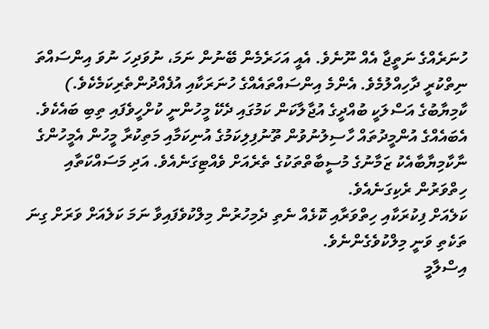ހުނަރެއްގެ ނަތީޖާ އެއް ނޫނެވެ. އެއީ އަހަރެމެން ބޭނުން ނަމަ، ނުވަދިހަ ނުވަ އިންސައްތަ ނިތްކުރީ ދާހިއްލުމެވެ. އެންމެ އިންސައްތައެއްގެ ހުނަރަކާއި އުފެއްދުންތެރިކަމެކެވެ.)
ކާމިޔާބުގެ އަސްލަކީ ބުއްދީގެ އުޖާލާކަން ކަމުގައި ދެކޭ މީހުންނީ ކުށްހީވެފައި ތިބި ބައެކެވެ. އެބައެއްގެ އުންމީދުތައް ހާސިލުނުވުން ތޫނުފިލިކަމުގެ އުނިކަމާއި މަތިކުރާ މީހުން އެމީހުންގެ ނާކާމިޔާބާއެކު ޒަމާނުގެ މުސީބާތްތަކުގެ ތެރެއަށް ވެއްޓިގަނެއެވެ. އަދި މަސައްކަތާއި ހިތްވަރުން ރެކިގަނެއެވެ.
ކަލެއަށް ފިކުރަކާއި ހިތްވަރާއި ކޮޅެއް ނެތި ދެމިހުރުން މިލްކުވެފައިވާ ނަމަ ކަލެއަށް ވަރަށް ގިނަ ތަކެތި ވަނީ މިލްކުވެގެންނެވެ.
އިސްލާމީ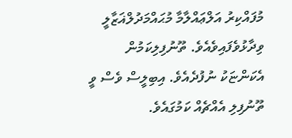މުފައްކިރު އަލްޢައްލާމާ މުޙައްމަދުލްޣަޒާލީ ވިދާޅުވެފައިވެއެވެ. ތޫނުފިލިކަމުން އެކަންޏަކު ނުފުދެއެވެ. އިބިލީސް ވެސް ވީ ތޫނުފިލި އެއްޗެއް ކަމުގައެވެ.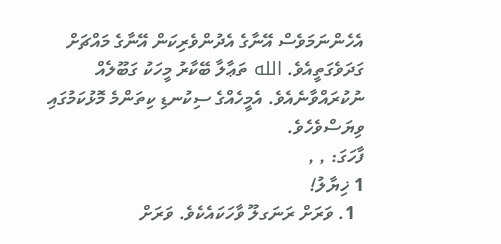އެހެންނަމަވެސް އޭނާގެ އެދުންވެރިކަން އޭނާގެ މައްޗަށް ގަދަވެގަތީއެވެ. الله ތަޢާލާ ބޭކާރު މީހަކު ގަބޫލެއް ނުކުރައްވާނެއެވެ. އެމީހެއްގެ ސިކުނޑި ކިތަންމެ މޮޅުކަމުގައި ވިޔަސްވެހެވެ.
ފާހަގަ: , ,
1 ޚިޔާލު!
  1. ވަރަށް ރަނަގލޫ ވާހަކައެކެވެ. ވަރަށް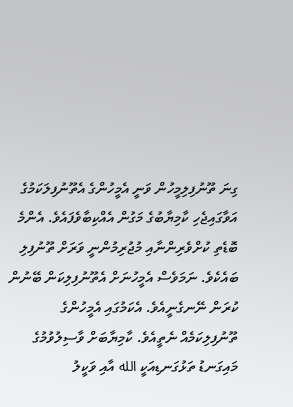ގިނަ ތޫނުފިލިމީހުން ވަނީ އެމީހުންގެ އެތޫނުފިލަކަމުގެ އަވާގައިޖެހި ކާމިޔާބުގެ މަގުން އެއްކިބާވެފައެވެ. އެންމެ ބޮޑެތި ކުށްވެރިންނާއި މުޖުރިމުންނީ ވަރަށް ތޫނުފިލި ބައެކެވެ. ނަމަވެސް އެމީހުނަށް އެތޫނުފިލިކަން ބޭނުން ކުރަން ނޭނގެނީއެވެ. އެކަމުގައި އެމީހުންގެ ތޫނުފިލިކަމެއް ނެތީއެވެ. ކާމިޔާބަށް ވާސިލުވުމުގެ މައިގަނޑު ތަޅުގަނޑިއަކީ الله އާއި ވަކީލު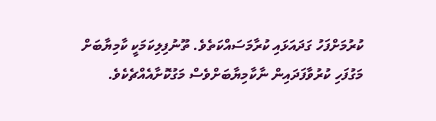ކުރުމަށްފަހު ގަދައަޅައި ކުރާމަސައްކަތެވެ. ތޫނުފިލިކަމަކީ ކާމިޔާބަށް މަގުފަހި ކުރުވާފަދައިން ނާކާމިޔާބަށްވެސް މަގުކޮށާއެއްޗެކެވެ.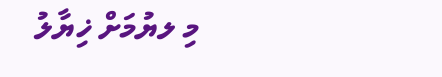މި ލޔުމަށް ޚިޔާލު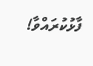ފާޅުކުރައްވާ!